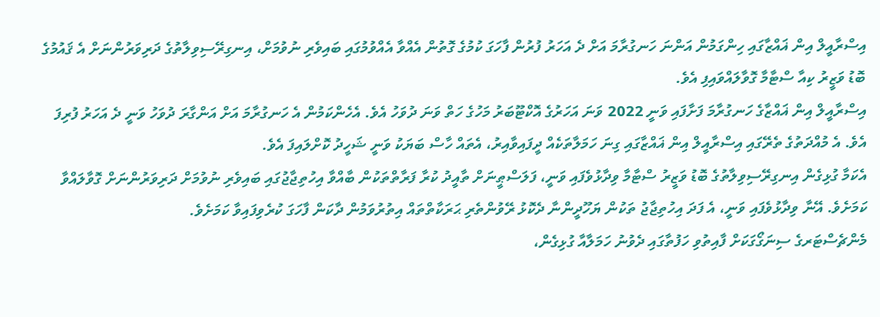އިސްރާއީލް އިން ޣައްޒާގައި ހިންގަމުން އަންނަ ހަނގުރާމަ އަށް ދެ އަހަރު ފުރުން ފާހަގަ ކުމުގެ ގޮތުން އެއްވާ އެއްވުމުގައި ބައިވެރި ނުވުމަށް، އިނގިރޭސިވިލާތުގެ ދަރިވަރުންނަށް އެ ޤައުމުގެ ބޮޑު ވަޒީރު ކިއާ ސްޓާމާ ގޮވާލައްވައިފި އެވެ.
އިސްރާއީލް އިން ޣައްޒާގެ ހަނގުރާމަ ފަށާފައި ވަނީ 2022 ވަނަ އަހަރުގެ އޮކްޓޫބަރު މަހުގެ ހަތް ވަނަ ދުވަހު އެވެ. އެހެންކަމުން އެ ހަނގުރާމަ އަށް އަންގާރަ ދުވަހު ވަނީ ދެ އަހަރު ފުރިފަ އެވެ. އެ މުއްދަތުގެ ތެރޭގައި އިސްރާއީލް އިން ޣައްޒާގައި ގިނަ ހަމަލާތަކެއް ދީފައިވާއިރު، އެތައް ހާސް ބަޔަކު ވަނީ ޝަހީދު ކޮށްލައިފަ އެވެ.
އެކަމާ ގުޅިގެން އިނގިރޭސިވިލާތުގެ ބޮޑު ވަޒީރު ސްޓާމާ ވިދާޅުވެފައި ވަނީ، ފަލަސްޠީނަށް ތާއީދު ކުރާ ފަރާތްތަކުން ބާއްވާ އިހުތިޖާޖުގައި ބައިވެރި ނުވުމަށް ދަރިވަރުންނަށް ގޮވާލައްވާ ކަމަށެވެ. އޭނާ ވިދާޅުވެފައި ވަނީ، އެ ފަދަ އިހުތިޖާޖު ތަކުން ޔަހޫދީންނާ ދެކޮޅު ރޭވުންތެރި ޙަރަކާތްތައް އިތުރުވަމުން ދާކަން ފާހަގަ ކުރެވިފައިވާ ކަމަށެވެ.
މެންޗެސްޓަރގެ ސިނަގޯގަކަށް ފާއިތުވި ހަފުތާގައި ދެވުނު ހަމަލާއާ ގުޅިގެން،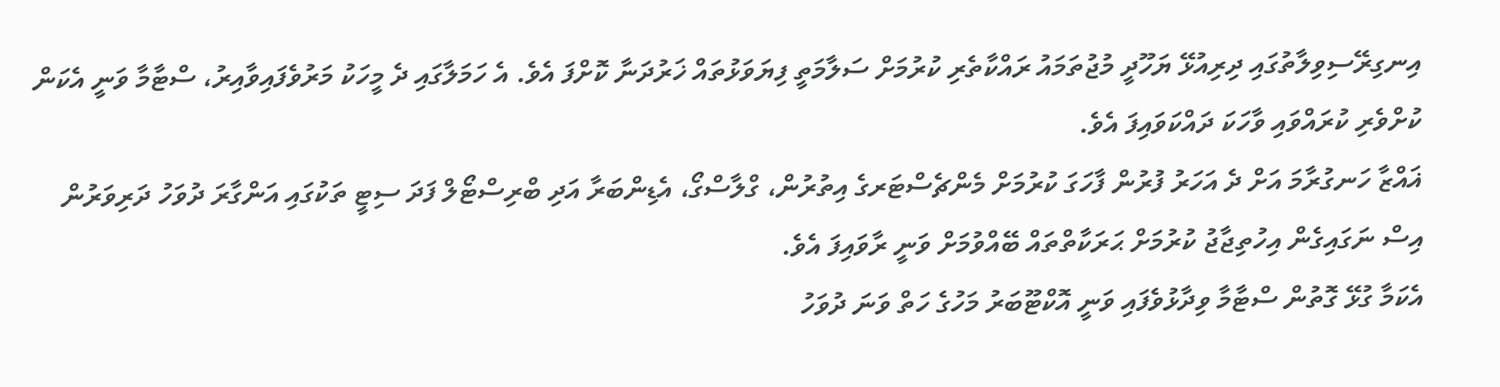އިނގިރޭސިވިލާތުގައި ދިރިއުޅޭ ޔަހޫދީ މުޖުތަމައު ރައްކާތެރި ކުރުމަށް ސަލާމަތީ ފިޔަވަޅުތައް ޚަރުދަނާ ކޮށްފަ އެވެ. އެ ހަމަލާގައި ދެ މީހަކު މަރުވެފައިވާއިރު، ސްޓާމާ ވަނީ އެކަން ކުށްވެރި ކުރައްވައި ވާހަކަ ދައްކަވައިފަ އެވެ.
ޣައްޒާ ހަނގުރާމަ އަށް ދެ އަހަރު ފުރުން ފާހަގަ ކުރުމަށް މެންޗެސްޓަރގެ އިތުރުން، ގްލާސްގޯ، އެޑިންބަރާ އަދި ބްރިސްޓޯލް ފަދަ ސިޓީ ތަކުގައި އަންގާރަ ދުވަހު ދަރިވަރުން އިސް ނަގައިގެން އިހުތިޖާޖު ކުރުމަށް ޙަރަކާތްތައް ބޭއްވުމަށް ވަނީ ރާވައިފަ އެވެ.
އެކަމާ ގުޅޭ ގޮތުން ސްޓާމާ ވިދާޅުވެފައި ވަނީ އޮކްޓޫބަރު މަހުގެ ހަތް ވަނަ ދުވަހު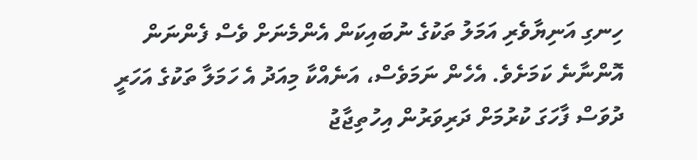ހިނގި އަނިޔާވެރި އަމަލު ތަކުގެ ނުބައިކަން އެންމެނަށް ވެސް ފެންނަން އޮންނާނެ ކަމަށެވެ. އެހެން ނަމަވެސް، އަނެއްކާ މިއަދު އެ ހަމަލާ ތަކުގެ އަހަރީ ދުވަސް ފާހަގަ ކުރުމަށް ދަރިވަރުން އިހުތިޖާޖު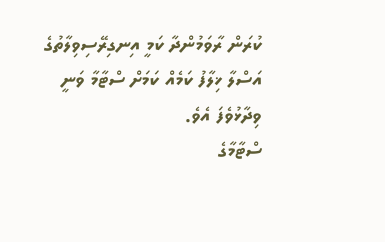ކުރަން ރާވަމުންދާ ކަމީ އިނގިރޭސިވިލާތުގެ އަސްލާ ޚިލާފު ކަމެއް ކަމަށް ސްޓާމާ ވަނީ ވިދާޅުވެފަ އެވެ.
ސްޓާމާގެ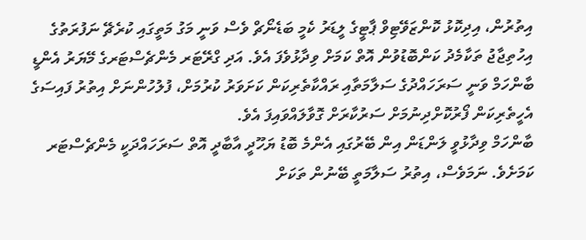އިތުރުން، އިދިކޮޅު ކޮންޒަވޭޓިވް ޕާޓީގެ ލީޑަރު ކެމީ ބަޑެނޯޗް ވެސް ވަނީ މަގު މަތީގައި ކުރެޗޭ ނަފުރަތުގެ އިހުތިޖާޖު ތަކާމެދު ކަންބޮޑުވުން އޮތް ކަމަށް ވިދާޅުވެފަ އެވެ. އަދި ގްރޭޓަރ މެންޗެސްޓަރގެ މޭޔަރު އެންޑީ ބާންހަމް ވަނީ ސަރަހައްދުގެ ސަލާމަތާއި ރައްކާތެރިކަން ކަށަވަރު ކުރުމަށް، ފުލުހުންނަށް އިތުރު ފައިސަގެ އެހީތެރިކަން ފޯރުކޮށްދިނުމަށް ސަރުކާރަށް ގޮވާލައްވައިފަ އެވެ.
ބާންހަމް ވިދާޅުވީ ލަންޑަން އިން ބޭރުގައި އެންމެ ބޮޑު ޔަހޫދީ އާބާދީ އޮތް ސަރަހައްދަކީ މެންޗެސްޓަރ ކަމަށެވެ. ނަމަވެސް، އިތުރު ސަލާމަތީ ބޭނުން ތަކަށް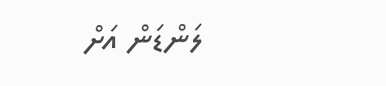ލަންޑަން އަށް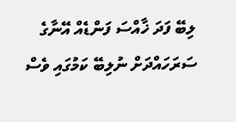ލިބޭ ފަދަ ޚާއްސަ ފަންޑެއް އޭނާގެ ސަރަހައްދަށް ނުލިބޭ ކަމުގައި ވެސް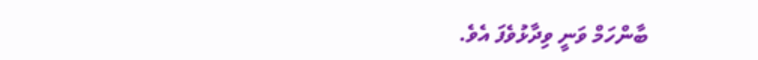ބާންހަމް ވަނީ ވިދާޅުވެފަ އެވެ.